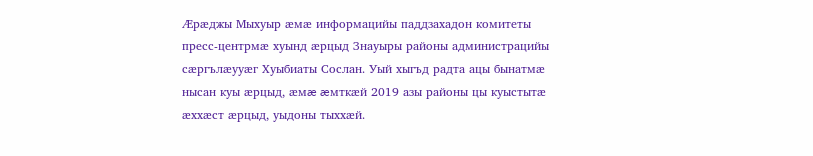Æрæджы Мыхуыр æмæ информацийы паддзахадон комитеты пресс-центрмæ хуынд æрцыд Знауыры районы администрацийы сæргълæууæг Хуыбиаты Сослан. Уый хыгъд радта ацы бынатмæ нысан куы æрцыд, æмæ æмткæй 2019 азы районы цы куыстытæ æххæст æрцыд, уыдоны тыххæй.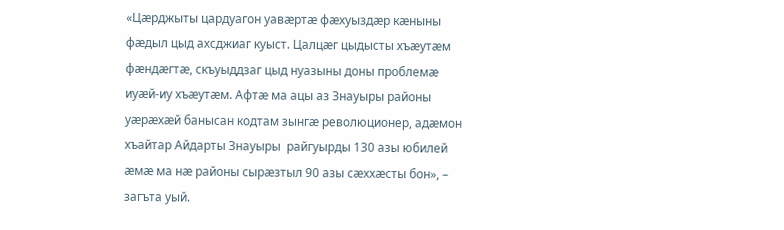«Цæрджыты цардуагон уавæртæ фæхуыздæр кæныны фæдыл цыд ахсджиаг куыст. Цалцæг цыдысты хъæутæм фæндæгтæ, скъуыддзаг цыд нуазыны доны проблемæ иуæй-иу хъæутæм. Афтæ ма ацы аз Знауыры районы уæрæхæй банысан кодтам зынгæ революционер, адæмон хъайтар Айдарты Знауыры  райгуырды 130 азы юбилей æмæ ма нæ районы сырæзтыл 90 азы сæххæсты бон», – загъта уый.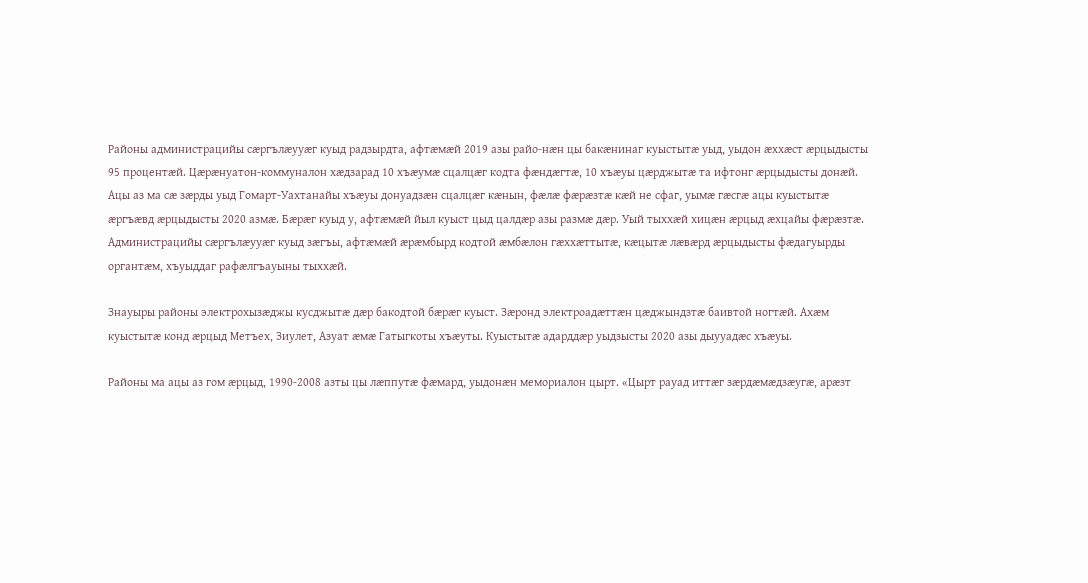Районы администрацийы сæргълæууæг куыд радзырдта, афтæмæй 2019 азы райо-нæн цы бакæнинаг куыстытæ уыд, уыдон æххæст æрцыдысты 95 процентæй. Цæрæнуатон-коммуналон хæдзарад 10 хъæумæ сцалцæг кодта фæндæгтæ, 10 хъæуы цæрджытæ та ифтонг æрцыдысты донæй. Ацы аз ма сæ зæрды уыд Гомарт-Уахтанайы хъæуы донуадзæн сцалцæг кæнын, фæлæ фæрæзтæ кæй не сфаг, уымæ гæсгæ ацы куыстытæ æргъæвд æрцыдысты 2020 азмæ. Бæрæг куыд у, афтæмæй йыл куыст цыд цалдæр азы размæ дæр. Уый тыххæй хицæн æрцыд æхцайы фæрæзтæ. Администрацийы сæргълæууæг куыд зæгъы, афтæмæй æрæмбырд кодтой æмбæлон гæххæттытæ, кæцытæ лæвæрд æрцыдысты фæдагуырды органтæм, хъуыддаг рафæлгъауыны тыххæй.

Знауыры районы электрохызæджы кусджытæ дæр бакодтой бæрæг куыст. Зæронд электроадæттæн цæджындзтæ баивтой ногтæй. Ахæм куыстытæ конд æрцыд Метъех, Зиулет, Азуат æмæ Гатыгкоты хъæуты. Куыстытæ адарддæр уыдзысты 2020 азы дыууадæс хъæуы.

Районы ма ацы аз гом æрцыд, 1990-2008 азты цы лæппутæ фæмард, уыдонæн мемориалон цырт. «Цырт рауад иттæг зæрдæмæдзæугæ, арæзт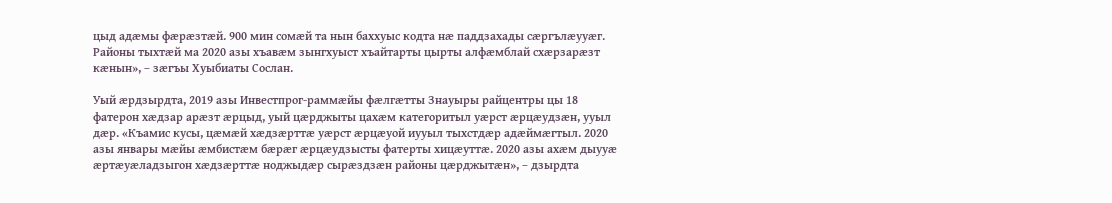цыд адæмы фæрæзтæй. 900 мин сомæй та нын баххуыс кодта нæ паддзахады сæргълæууæг. Районы тыхтæй ма 2020 азы хъавæм зынгхуыст хъайтарты цырты алфæмблай схæрзарæзт кæнын», – зæгъы Хуыбиаты Сослан.

Уый æрдзырдта, 2019 азы Инвестпрог-раммæйы фæлгæтты Знауыры райцентры цы 18 фатерон хæдзар арæзт æрцыд, уый цæрджыты цахæм категоритыл уæрст æрцæудзæн, ууыл дæр. «Къамис кусы, цæмæй хæдзæрттæ уæрст æрцæуой иууыл тыхстдæр адæймæгтыл. 2020 азы январы мæйы æмбистæм бæрæг æрцæудзысты фатерты хицæуттæ. 2020 азы ахæм дыууæ æртæуæладзыгон хæдзæрттæ ноджыдæр сырæздзæн районы цæрджытæн», – дзырдта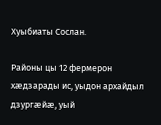Хуыбиаты Сослан.

Районы цы 12 фермерон хæдзарады ис, уыдон архайдыл дзургæйæ, уый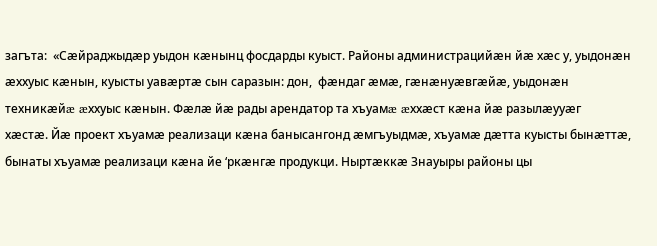загъта:  «Сæйраджыдæр уыдон кæнынц фосдарды куыст. Районы администрацийæн йæ хæс у, уыдонæн æххуыс кæнын, куысты уавæртæ сын саразын: дон,  фæндаг æмæ, гæнæнуæвгæйæ, уыдонæн техникæйæ æххуыс кæнын. Фæлæ йæ рады арендатор та хъуамæ æххæст кæна йæ разылæууæг хæстæ. Йæ проект хъуамæ реализаци кæна банысангонд æмгъуыдмæ, хъуамæ дæтта куысты бынæттæ, бынаты хъуамæ реализаци кæна йе ‘ркæнгæ продукци. Ныртæккæ Знауыры районы цы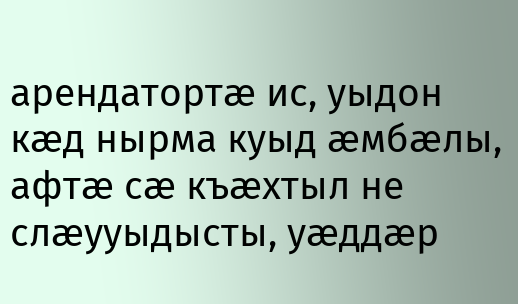арендатортæ ис, уыдон кæд нырма куыд æмбæлы, афтæ сæ къæхтыл не слæууыдысты, уæддæр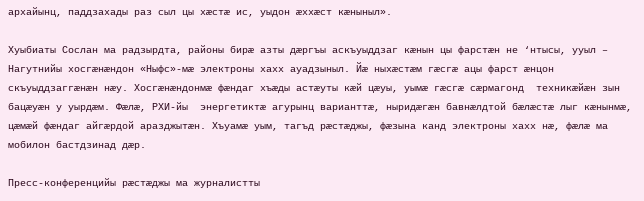архайынц, паддзахады раз сыл цы хæстæ ис, уыдон æххæст кæныныл».

Хуыбиаты Сослан ма радзырдта, районы бирæ азты дæргъы аскъуыддзаг кæнын цы фарстæн не ‘нтысы, ууыл – Нагутнийы хосгæнæндон «Ныфс»-мæ электроны хахх ауадзыныл. Йæ ныхæстæм гæсгæ ацы фарст æнцон скъуыддзаггæнæн нæу. Хосгæнæндонмæ фæндаг хъæды астæуты кæй цæуы, уымæ гæсгæ сæрмагонд  техникæйæн зын бацæуæн у уырдæм. Фæлæ, РХИ-йы  энергетиктæ агурынц варианттæ, ныридæгæн бавнæлдтой бæлæстæ лыг кæнынмæ, цæмæй фæндаг айгæрдой аразджытæн. Хъуамæ уым, тагъд рæстæджы, фæзына канд электроны хахх нæ, фæлæ ма мобилон бастдзинад дæр.

Пресс-конференцийы рæстæджы ма журналистты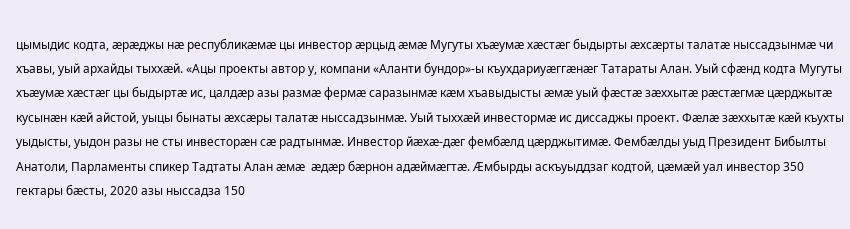цымыдис кодта, æрæджы нæ республикæмæ цы инвестор æрцыд æмæ Мугуты хъæумæ хæстæг быдырты æхсæрты талатæ ныссадзынмæ чи хъавы, уый архайды тыххæй. «Ацы проекты автор у, компани «Аланти бундор»-ы къухдариуæггæнæг Татараты Алан. Уый сфæнд кодта Мугуты хъæумæ хæстæг цы быдыртæ ис, цалдæр азы размæ фермæ саразынмæ кæм хъавыдысты æмæ уый фæстæ зæххытæ рæстæгмæ цæрджытæ кусынæн кæй айстой, уыцы бынаты æхсæры талатæ ныссадзынмæ. Уый тыххæй инвестормæ ис диссаджы проект. Фæлæ зæххытæ кæй къухты уыдысты, уыдон разы не сты инвесторæн сæ радтынмæ. Инвестор йæхæ-дæг фембæлд цæрджытимæ. Фембæлды уыд Президент Бибылты Анатоли, Парламенты спикер Тадтаты Алан æмæ  æдæр бæрнон адæймæгтæ. Æмбырды аскъуыддзаг кодтой, цæмæй уал инвестор 350 гектары бæсты, 2020 азы ныссадза 150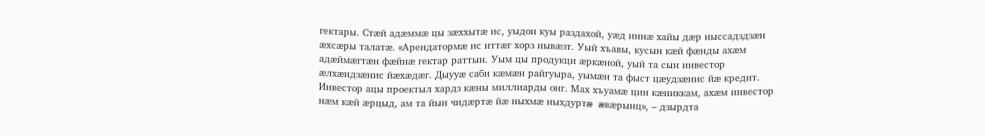гектары. Стæй адæммæ цы зæххытæ ис, уыдон куы раздахой, уæд иннæ хайы дæр ныссадздзæн æхсæры талатæ. «Арендатормæ ис иттæг хорз нывæзт. Уый хъавы, кусын кæй фæнды ахæм адæймæгтæн фæйнæ гектар раттын. Уым цы продукци æркæной, уый та сын инвестор æлхæндзæнис йæхæдæг. Дыууæ саби кæмæн райгуыра, уымæн та фыст цæудзæнис йæ кредит. Инвестор ацы проектыл хардз кæны миллиарды онг. Мах хъуамæ цин кæниккам, ахæм инвестор нæм кæй æрцыд, ам та йын чидæртæ йæ ныхмæ ныхдуртæ æвæрынц», – дзырдта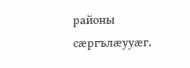районы сæргълæууæг.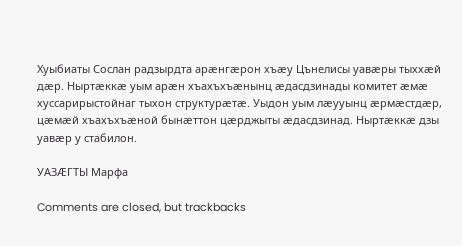Хуыбиаты Сослан радзырдта арæнгæрон хъæу Цънелисы уавæры тыххæй дæр. Ныртæккæ уым арæн хъахъхъæнынц æдасдзинады комитет æмæ хуссарирыстойнаг тыхон структурæтæ. Уыдон уым лæууынц æрмæстдæр, цæмæй хъахъхъæной бынæттон цæрджыты æдасдзинад. Ныртæккæ дзы уавæр у стабилон.

УАЗÆГТЫ Марфа

Comments are closed, but trackbacks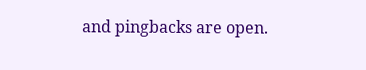and pingbacks are open.